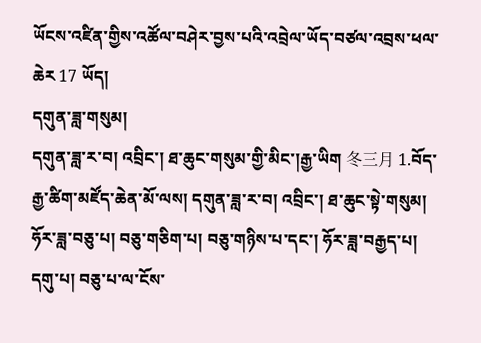ཡོངས་འཛིན་གྱིས་འཚོལ་བཤེར་བྱས་པའི་འབྲེལ་ཡོད་བཙལ་འབྲས་ཕལ་ཆེར 17 ཡོད།
དགུན་ཟླ་གསུམ།
དགུན་ཟླ་ར་བ། འབྲིང་། ཐ་ཆུང་གསུམ་གྱི་མིང་།རྒྱ་ཡིག 冬三月 1.བོད་རྒྱ་ཚིག་མཛོད་ཆེན་མོ་ལས། དགུན་ཟླ་ར་བ། འབྲིང་། ཐ་ཆུང་སྟེ་གསུམ། ཧོར་ཟླ་བཅུ་པ། བཅུ་གཅིག་པ། བཅུ་གཉིས་པ་དང་། ཧོར་ཟླ་བརྒྱད་པ། དགུ་པ། བཅུ་པ་ལ་ངོས་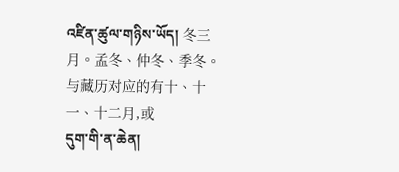འཛིན་ཚུལ་གཉིས་ཡོད། 冬三月。孟冬、仲冬、季冬。与藏历对应的有十、十一、十二月,或
དུག་གི་ན་ཆེན།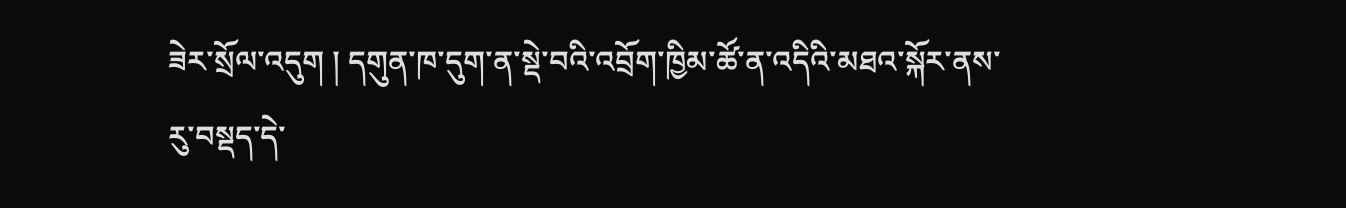ཟེར་སྲོལ་འདུག ། དགུན་ཁ་དུག་ན་སྡེ་བའི་འབྲོག་ཁྱིམ་ཚོ་ན་འདིའི་མཐའ་སྐོར་ནས་རུ་བསྡད་དེ་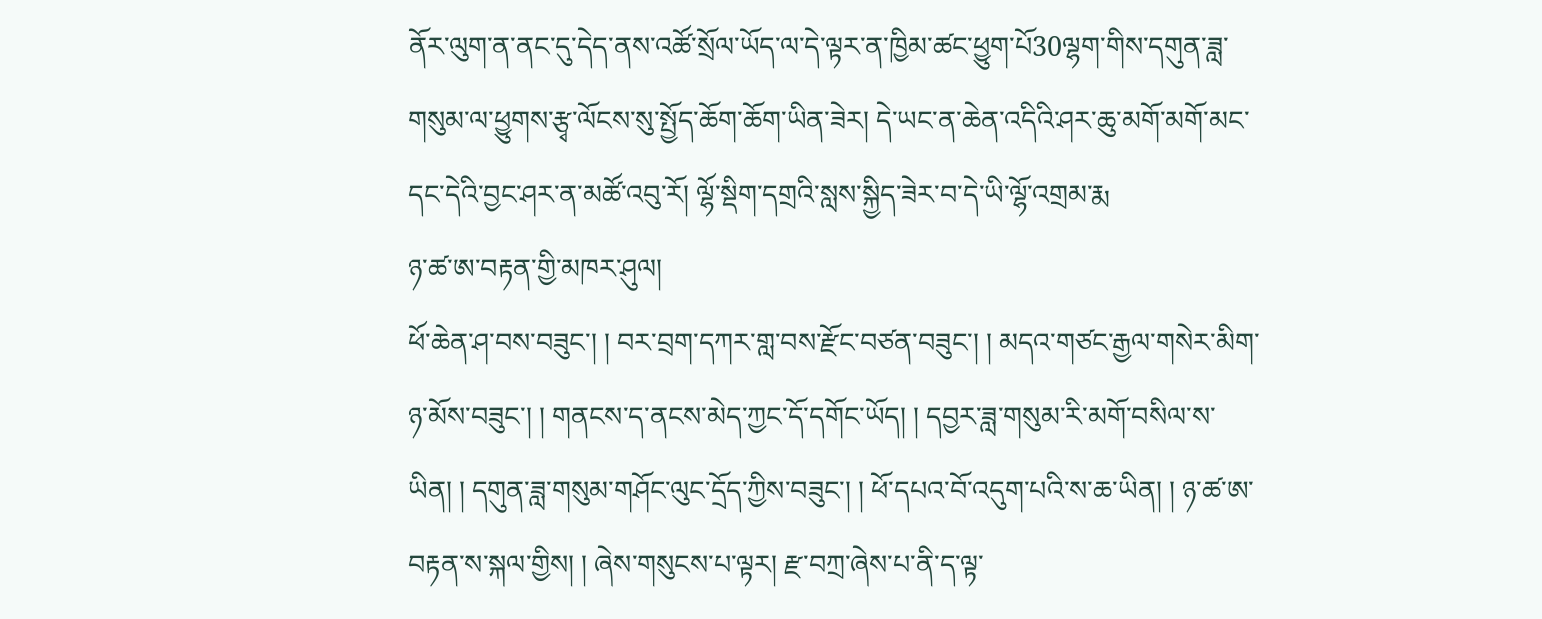ནོར་ལུག་ན་ནང་དུ་དེད་ནས་འཚོ་སྲོལ་ཡོད་ལ་དེ་ལྟར་ན་ཁྱིམ་ཚང་ཕྱུག་པོ30ལྷག་གིས་དགུན་ཟླ་གསུམ་ལ་ཕྱུགས་རྩྭ་ལོངས་སུ་སྤྱོད་ཆོག་ཆོག་ཡིན་ཟེར། དེ་ཡང་ན་ཆེན་འདིའི་ཤར་ཆུ་མགོ་མགོ་མང་དང་དེའི་བྱང་ཤར་ན་མཚོ་འབུ་རོ། ལྷོ་སྡིག་དགྲའི་སླས་སྐྱིད་ཟེར་བ་དེ་ཡི་ལྷོ་འགྲམ་རྨ
ཉ་ཚ་ཨ་བརྟན་གྱི་མཁར་ཤུལ།
ཕོ་ཆེན་ཤ་བས་བཟུང་། ། བར་བྲག་དཀར་གླ་བས་རྫོང་བཙན་བཟུང་། ། མདའ་གཙང་རྒྱལ་གསེར་མིག་ཉ་མོས་བཟུང་། ། གནངས་ད་ནངས་མེད་ཀྱང་དོ་དགོང་ཡོད། ། དབྱར་ཟླ་གསུམ་རི་མགོ་བསིལ་ས་ཡིན། ། དགུན་ཟླ་གསུམ་གཤོང་ལུང་དྲོད་ཀྱིས་བཟུང་། ། ཕོ་དཔའ་བོ་འདུག་པའི་ས་ཆ་ཡིན། ། ཉ་ཚ་ཨ་བརྟན་ས་སྐལ་གྱིས། ། ཞེས་གསུངས་པ་ལྟར། རྫ་བཀྲ་ཞེས་པ་ནི་ད་ལྟ་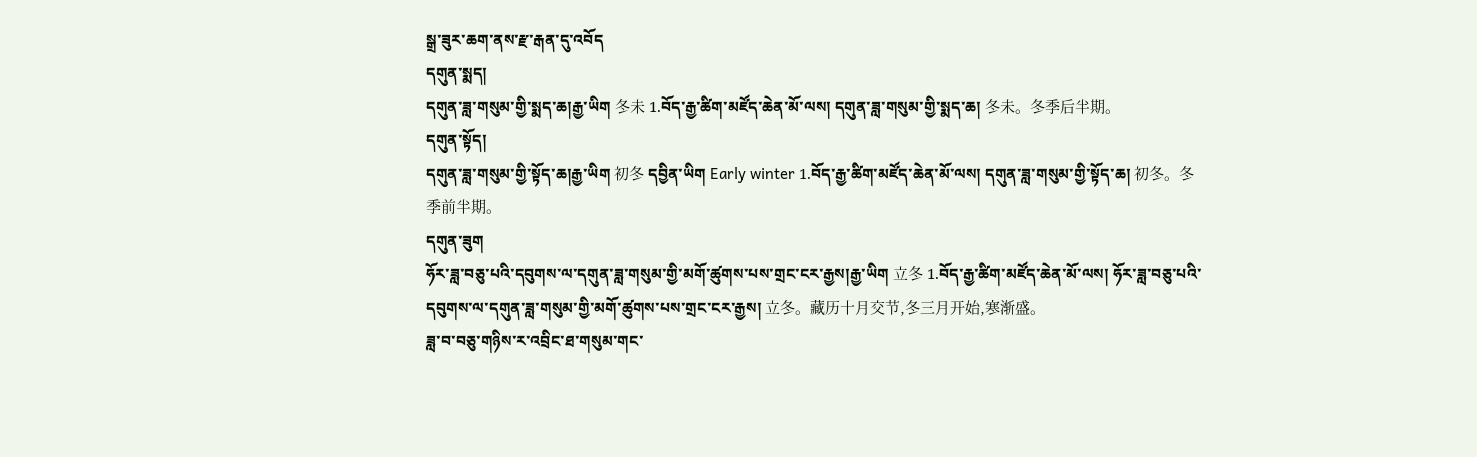སྒྲ་ཟུར་ཆག་ནས་རྫ་རྒན་དུ་འབོད
དགུན་སྨད།
དགུན་ཟླ་གསུམ་གྱི་སྨད་ཆ།རྒྱ་ཡིག 冬未 1.བོད་རྒྱ་ཚིག་མཛོད་ཆེན་མོ་ལས། དགུན་ཟླ་གསུམ་གྱི་སྨད་ཆ། 冬未。冬季后半期。
དགུན་སྟོད།
དགུན་ཟླ་གསུམ་གྱི་སྟོད་ཆ།རྒྱ་ཡིག 初冬 དབྱིན་ཡིག Early winter 1.བོད་རྒྱ་ཚིག་མཛོད་ཆེན་མོ་ལས། དགུན་ཟླ་གསུམ་གྱི་སྟོད་ཆ། 初冬。冬季前半期。
དགུན་ཟུག
ཧོར་ཟླ་བཅུ་པའི་དབུགས་ལ་དགུན་ཟླ་གསུམ་གྱི་མགོ་ཚུགས་པས་གྲང་ངར་རྒྱས།རྒྱ་ཡིག 立冬 1.བོད་རྒྱ་ཚིག་མཛོད་ཆེན་མོ་ལས། ཧོར་ཟླ་བཅུ་པའི་དབུགས་ལ་དགུན་ཟླ་གསུམ་གྱི་མགོ་ཚུགས་པས་གྲང་ངར་རྒྱས། 立冬。藏历十月交节,冬三月开始,寒渐盛。
ཟླ་བ་བཅུ་གཉིས་ར་འབྲིང་ཐ་གསུམ་གང་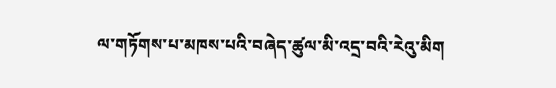ལ་གཏོགས་པ་མཁས་པའི་བཞེད་ཚུལ་མི་འདྲ་བའི་རེའུ་མིག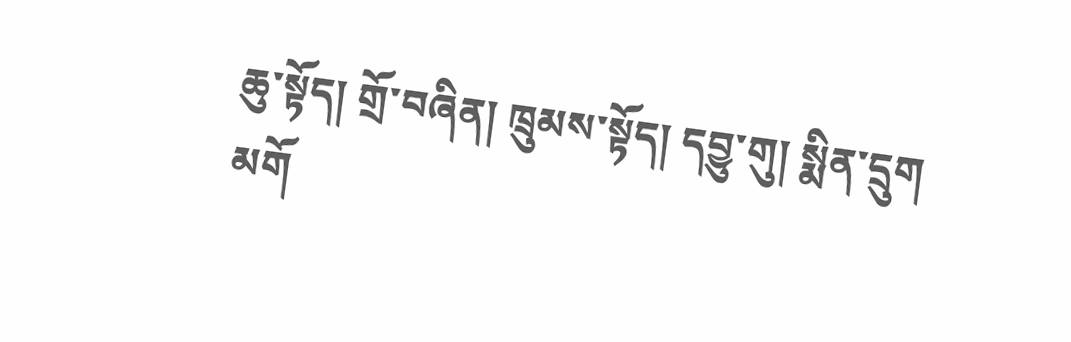ཆུ་སྟོད། གྲོ་བཞིན། ཁྲུམས་སྟོད། དབྱུ་གུ། སྨིན་དྲུག མགོ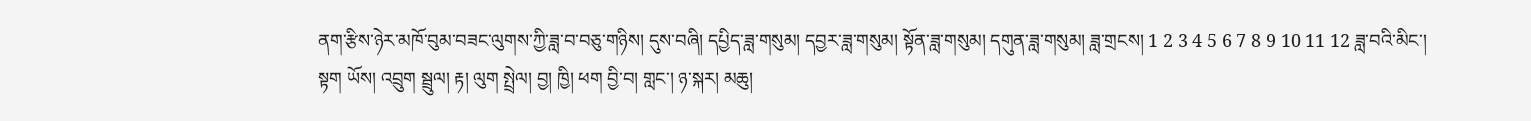ནག་རྩིས་ཉེར་མཁོ་བུམ་བཟང་ལུགས་ཀྱི་ཟླ་བ་བཅུ་གཉིས། དུས་བཞི། དཔྱིད་ཟླ་གསུམ། དབྱར་ཟླ་གསུམ། སྟོན་ཟླ་གསུམ། དགུན་ཟླ་གསུམ། ཟླ་གྲངས། 1 2 3 4 5 6 7 8 9 10 11 12 ཟླ་བའི་མིང་། སྟག ཡོས། འབྲུག སྦྲུལ། རྟ། ལུག སྤྲེལ། བྱ། ཁྱི། ཕག བྱི་བ། གླང་། ཉ་སྐར། མཆུ།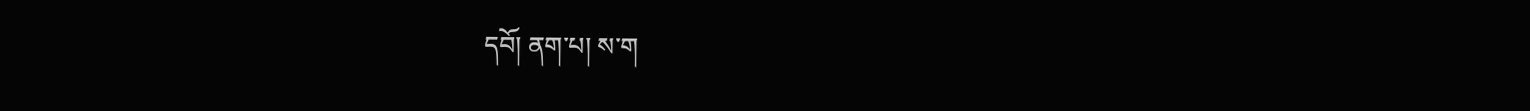དབོ། ནག་པ། ས་ག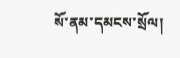སོ་ནམ་དམངས་སྲོལ།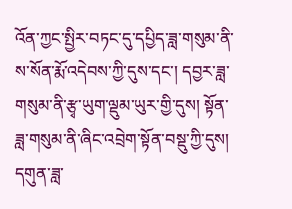འོན་ཀྱང་སྤྱིར་བཏང་དུ་དཔྱིད་ཟླ་གསུམ་ནི་ས་སོན་རྨོ་འདེབས་ཀྱི་དུས་དང་། དབྱར་ཟླ་གསུམ་ནི་རྩྭ་ཡུག་ལྡུམ་ཡུར་གྱི་དུས། སྟོན་ཟླ་གསུམ་ནི་ཞིང་འབྲེག་སྟོན་བསྡུ་ཀྱི་དུས། དགུན་ཟླ་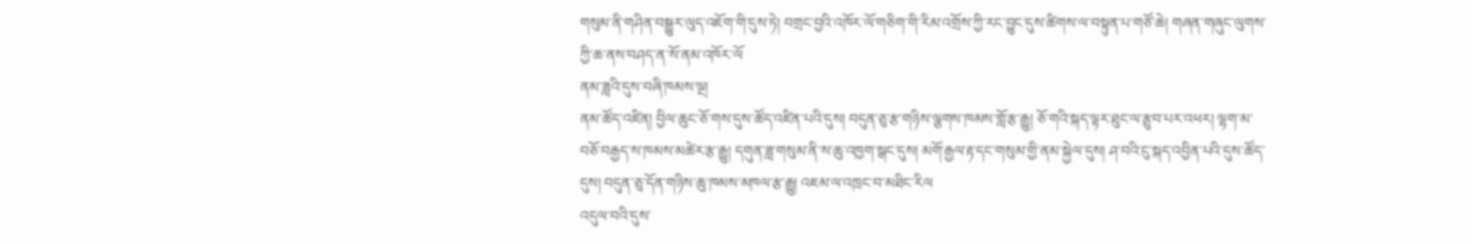གསུམ་ནི་གཤིན་བསྒྱུར་ལུད་འཇོག་གི་དུས་ཏེ། བགྲང་བྱའི་འཁོར་ལོ་གཅིག་གི་རིམ་འགྲོས་ཀྱི་རང་བྱུང་དུས་ཚིགས་ལ་བསྟུན་པ་གཙོ་ཆེ། གཞན་གཞུང་ལུགས་ཀྱི་ཆ་ནས་བཤད་ན་སོ་ནམ་འཁོར་ལོ
ནམ་ཟླའི་དུས་བཞི་ཁམས་ལྔ།
ནམ་ཚོད་འཛིན། བྱིལ་ཆུང་ཅོ་གས་དུས་ཚོད་འཛིན་པའི་དུས། བདུན་ཅུ་རྩ་གཉིས་ལྕགས་ཁམས་གློ་རྩ་རྒྱུ། ཅོ་གའི་སྐད་ལྟར་ཐུང་ལ་རྩུབ་པར་འཕར། ལྷག་མ་བཅོ་བརྒྱད་ས་ཁམས་མཚེར་རྩ་རྒྱུ། དགུན་ཟླ་གསུམ་ནི་ས་ཆུ་འཁྱག་སྒང་དུས། མགོ་རྒྱལ་རྟ་དང་གསུམ་གྱི་ནམ་སྐྱེལ་དུས། ཤ་བའི་ངུ་སྐད་འབྱིན་པའི་དུས་ཚོད་དུས། བདུན་ཅུ་དོན་གཉིས་ཆུ་ཁམས་མཁལ་རྩ་རྒྱུ། འཇམ་ལ་འཁྲང་བ་མཐིང་རིལ
འདུལ་བའི་དུས་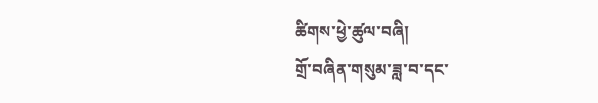ཚིགས་ཕྱེ་ཚུལ་བཞི།
གྲོ་བཞིན་གསུམ་ཟླ་བ་དང་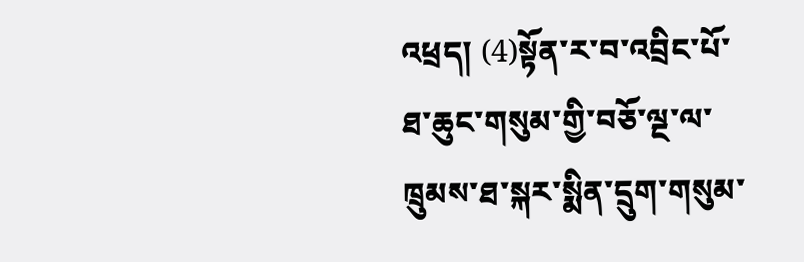འཕྲད། (4)སྟོན་ར་བ་འབྲིང་པོ་ཐ་ཆུང་གསུམ་གྱི་བཅོ་ལྔ་ལ་ཁྲུམས་ཐ་སྐར་སྨིན་དྲུག་གསུམ་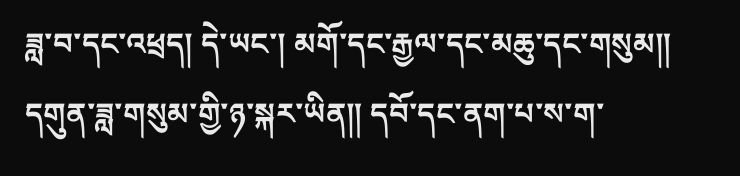ཟླ་བ་དང་འཕྲད། དེ་ཡང་། མགོ་དང་རྒྱལ་དང་མཆུ་དང་གསུམ༎ དགུན་ཟླ་གསུམ་གྱི་ཉ་སྐར་ཡིན༎ དབོ་དང་ནག་པ་ས་ག་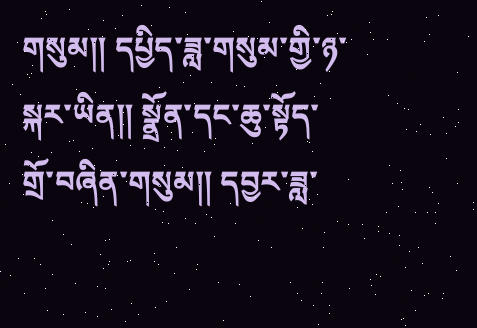གསུམ༎ དཔྱིད་ཟླ་གསུམ་གྱི་ཉ་སྐར་ཡིན༎ སྣྲོན་དང་ཆུ་སྟོད་གྲོ་བཞིན་གསུམ༎ དབྱར་ཟླ་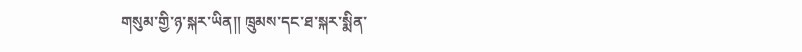གསུམ་གྱི་ཉ་སྐར་ཡིན༎ ཁྲུམས་དང་ཐ་སྐར་སྨིན་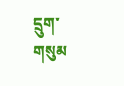དྲུག་གསུམ